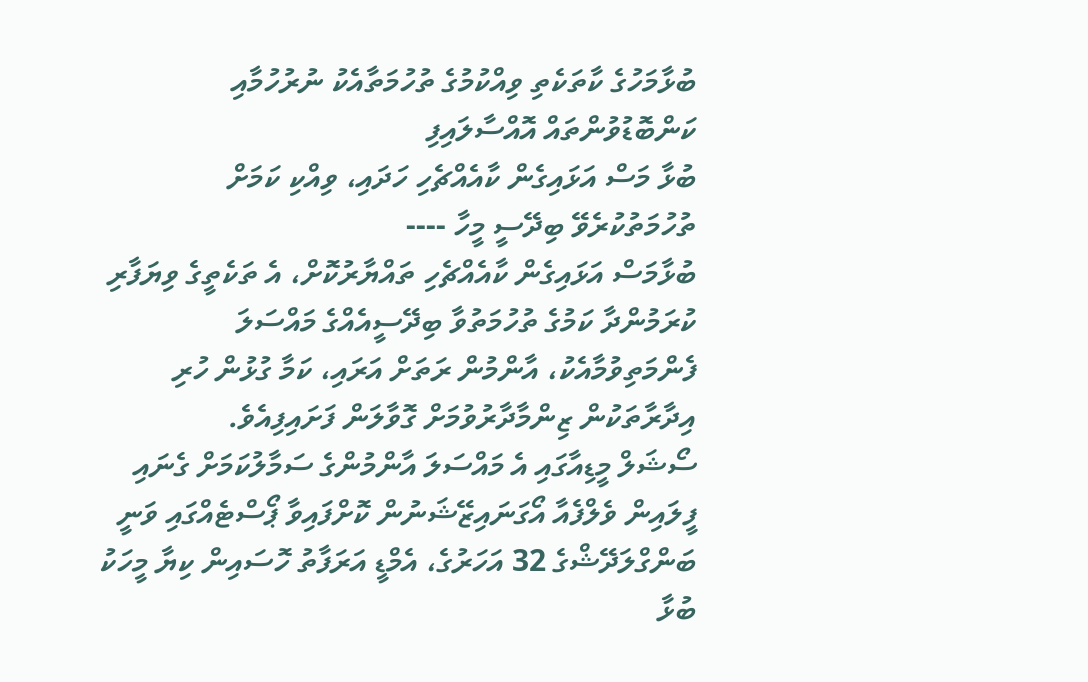ބުޅާމަހުގެ ކާތަކެތި ވިއްކުމުގެ ތުހުމަތާއެކު ނުރުހުމާއި ކަންބޮޑުވުންތައް އޮއްސާލައިފި
ބުޅާ މަސް އަޅައިގެން ކާއެއްޗެހި ހަދައި، ވިއްކި ކަމަށް ތުހުމަތުކުރެވޭ ބިދޭސީ މީހާ ----
ބުޅާމަސް އަޅައިގެން ކާއެއްޗެހި ތައްޔާރުކޮށް، އެ ތަކެތީގެ ވިޔަފާރި ކުރަމުންދާ ކަމުގެ ތުހުމަތުވާ ބިދޭސީއެއްގެ މައްސަލަ ފެންމަތިވުމާއެކު، އާންމުން ރަތަށް އަރައި، ކަމާ ގުޅުން ހުރި އިދާރާތަކުން ޒިންމާދާރުވުމަށް ގޮވާލަން ފަށައިފިއެވެ.
ސޯޝަލް މީޑިއާގައި އެ މައްސަލަ އާންމުންގެ ސަމާލުކަމަށް ގެނައި ފީލައިން ވެލްފެއާ އޯގަނައިޒޭޝަނުން ކޮށްފައިވާ ޕޯސްޓެއްގައި ވަނީ ބަންގްލަދޭޝްގެ 32 އަހަރުގެ، އެމްޑީ އަރަފާތު ހޮސައިން ކިޔާ މީހަކު ބުޅާ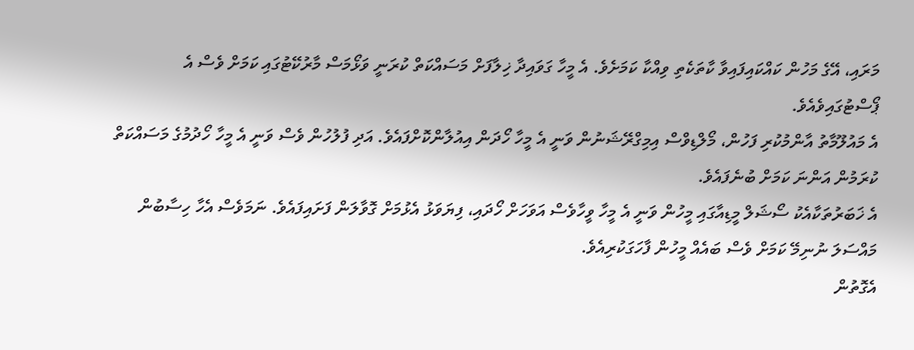މަރައި، އޭގެ މަހުން ކައްކައިފައިވާ ކާތަކެތި ވިއްކާ ކަމަށެވެ. އެ މީހާ ގަވައިދާ ޚިލާފަށް މަސައްކަތް ކުރަނީ ވަޅޯމަސް މާރުކޭޓުގައި ކަމަށް ވެސް އެ ޕޯސްޓުގައިވެއެވެ.
އެ މައުލޫމާތު އާންމުކުރި ފަހުން، މޯލްޑިވްސް އިމިގްރޭޝަނުން ވަނީ އެ މީހާ ހޯދަން އިއުލާންކޮށްފައެވެ. އަދި ފުލުހުން ވެސް ވަނީ އެ މީހާ ހޯދުމުގެ މަސައްކަތް ކުރަމުން އަންނަ ކަމަށް ބުނެފައެވެ.
އެ ޚަބަރުތަކާއެކު ސޯޝަލް މީޑިއާގައި މީހުން ވަނީ އެ މީހާ ވީހާވެސް އަވަހަށް ހޯދައި، ފިޔަވަޅު އެޅުމަށް ގޮވާލަން ފަށައިފައެވެ. ނަމަވެސް އެހާ ހިސާބުން މައްސަލަ ނުނިމޭ ކަމަށް ވެސް ބައެއް މީހުން ފާހަގަކުރިއެވެ.
އެގޮތުން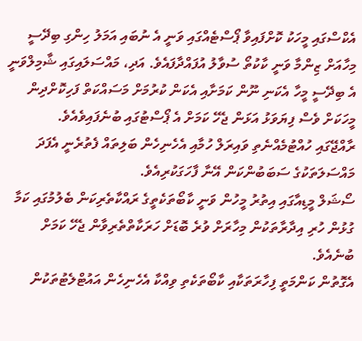އެކްސްގައި މީހަކު ކޮށްފައިވާ ޕޯސްޓެއްގައި ވަނީ އެ ނުބައި އަމަލު ހިންގި ބިދޭސީ މިހާއަށް ޒިންމާ ވަނީ ކާކުތޯ ސުވާލު އުފައްދާފައެވެ. އަދި، މައްސަލައިގައި ޝާމިލްވަނީ އެ ބިދޭސީ މީހާ އެކަނި ނޫން ކަމަށާއި އެކަން ކުރުމަށް މަސައްކަތް ފަހިކޮށްދިން މީހަކަށް ވެސް ފިޔަވަޅު އަޅަން ޖެހޭ ކަމަށް އެ ޕޯސްޓުގައި ބުނެފައިވެއެވެ.
ރާއްޖޭގައި ހުއްޓުމެއްނެތި ވައިރަލް ހުމާއި އެހެނިހެން ބަލިތައް ފެތުރެނީ އެފަދަ މައްސަލަތަކުގެ ސަބަބުންކަން އޭނާ ފާހަގަކުރިއެވެ.
ސޯޝަލް މީޑިއާގައި އިތުރު މީހުން ވަނީ ކާބޯތަކެތީގެ ރައްކާތެރިކަން ބެލުމުގައި ކަމާ ގުޅުން ހުރި އިދާރާތަކުން މިހާރަށް ވުރެ ބޮޑަށް ހަރަކާތްތެރިވާން ޖެހޭ ކަމަށް ބުނެއެވެ.
އެގޮތުން ކަންމަތީ ފިހާރަތަކާއި ކާބޯތަކެތި ވިއްކާ އެހެނިހެން އައުޓްލެޓުތަކުން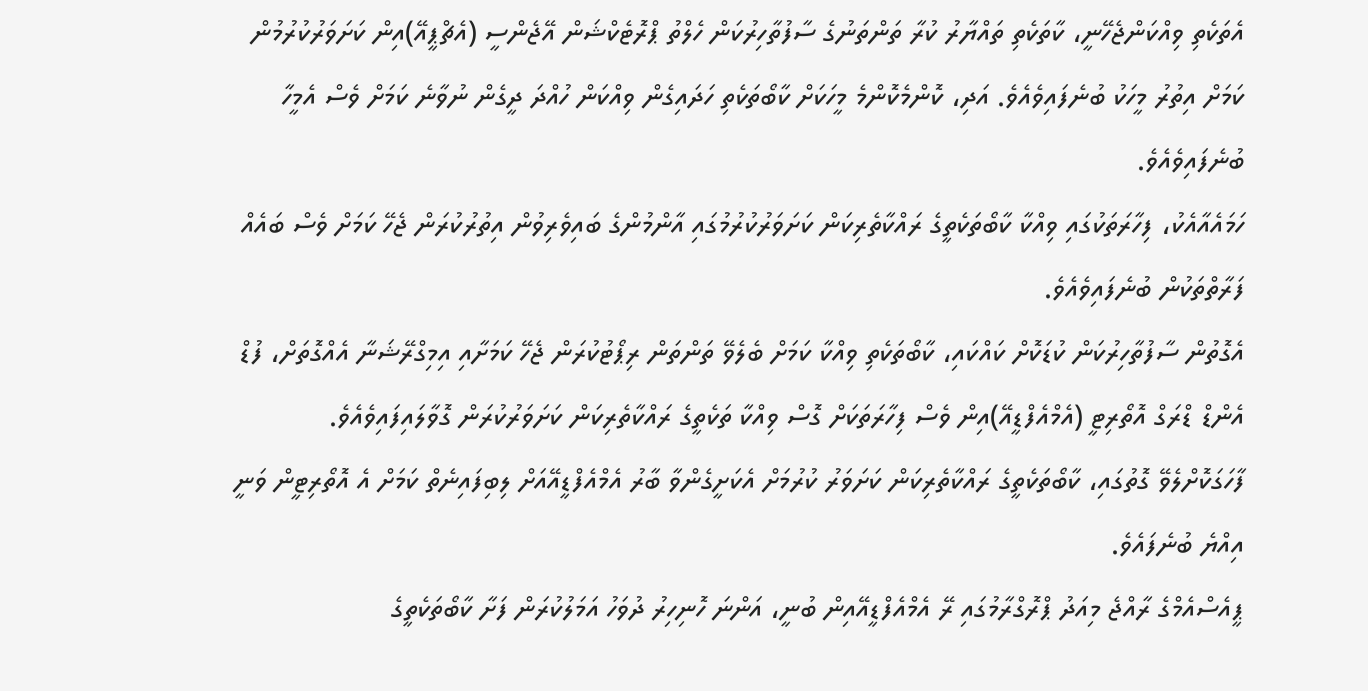އެތަކެތި ވިއްކަންޖެހޭނީ، ކާތަކެތި ތައްޔާރު ކުރާ ތަންތަނުގެ ސާފުތާހިރުކަން ހެލްތު ޕްރޮޓެކްޝަން އޭޖެންސީ (އެޗްޕީއޭ)އިން ކަށަވަރުކުރުމުން ކަމަށް އިތުރު މީހަކު ބުނެފައިވެއެވެ. އަދި، ކޮންމެކޮންމެ މީހަކަށް ކާބޯތަކެތި ހަދައިގެން ވިއްކަން ހުއްދަ ދީގެން ނުވާނެ ކަމަށް ވެސް އެމީހާ ބުނެފައިވެއެވެ.
ހަމައެއާއެކު، ފިހާރަތަކުގައި ވިއްކާ ކާބޯތަކެތީގެ ރައްކާތެރިކަން ކަށަވަރުކުރުމުގައި އާންމުންގެ ބައިވެރިވުން އިތުރުކުރަން ޖެހޭ ކަމަށް ވެސް ބައެއް ފަރާތްތަކުން ބުނެފައިވެއެވެ.
އެގޮތުން ސާފުތާހިރުކަން ކުޑަކޮށް ކައްކައި، ކާބޯތަކެތި ވިއްކާ ކަމަށް ބެލެވޭ ތަންތަން ރިޕޯޓުކުރަން ޖެހޭ ކަމަށާއި އިމިގްރޭޝަނާ އެއްގޮތަށް، ފުޑް އެންޑް ޑްރަގް އޮތޯރިޓީ (އެމްއެފްޑީއޭ)އިން ވެސް ފިހާރަތަކަށް ގޮސް ވިއްކާ ތަކެތީގެ ރައްކާތެރިކަން ކަށަވަރުކުރަން ގޮވާލައިފައިވެއެވެ.
ފާހަގަކޮށްލެވޭ ގޮތުގައި، ކާބޯތަކެތީގެ ރައްކާތެރިކަން ކަށަވަރު ކުރުމަށް އެކަށީގެންވާ ބާރު އެމްއެފްޑީއޭއަށް ލިބިފައިނެތް ކަމަށް އެ އޮތޯރިޓީން ވަނީ އިއްޔެ ބުނެފައެވެ.
ޕީއެސްއެމްގެ ރާއްޖެ މިއަދު ޕްރޮގްރާމުގައި ރޭ އެމްއެފްޑީއޭއިން ބުނީ، އަންނަ ހޮނިހިރު ދުވަހު އަމަލުކުރަން ފަށާ ކާބޯތަކެތީގެ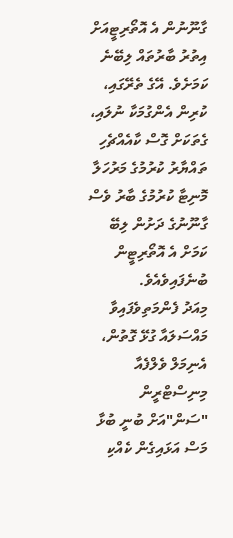ގާނޫނުން އެ އޮތޯރިޓީއަށް އިތުރު ބާރުތައް ލިބޭނެ ކަމަށެވެ. އޭގެ ތެރޭގައި، ކުރިން އެންގުމަކާ ނުލައި، ގެތަކަށް ގޮސް ކާއެއްޗެހި ތައްޔާރު ކުރުމުގެ މަރުހަލާ މޮނިޓާ ކުރުމުގެ ބާރު ވެސް ގާނޫނުގެ ދަށުން ލިބޭ ކަމަށް އެ އޮތޯރިޓީން ބުނެފައިވެއެވެ.
މިއަދު ފެންމަތިވެފައިވާ މައްސަލައާ ގުޅޭ ގޮތުން، އެނިމަލް ވެލްފެއާ މިނިސްޓްރީން "ސަން"އަށް ބުނީ ބުޅާ މަސް އަޅައިގެން ކެއްކި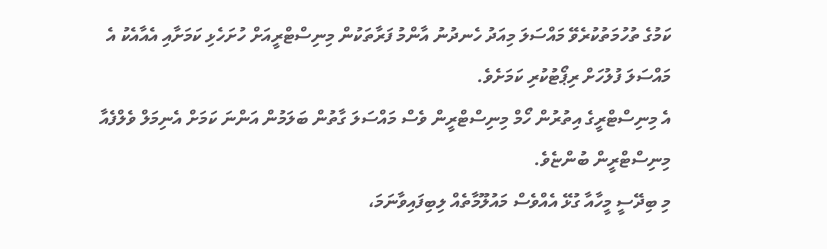ކަމުގެ ތުހުމަތުކުރެވޭ މައްސަލަ މިއަދު ހެނދުނު އާންމު ފަރާތަކުން މިނިސްޓްރީއަށް ހުށަހެޅި ކަމަށާއި އެއާއެކު އެ މައްސަލަ ފުލުހަށް ރިޕޯޓުކުރި ކަމަށެވެ.
އެ މިނިސްޓްރީގެ އިތުރުން ހޯމް މިނިސްޓްރީން ވެސް މައްސަލަ ގާތުން ބަލަމުން އަންނަ ކަމަށް އެނިމަލް ވެލްފެއާ މިނިސްޓްރީން ބުންޏެވެ.
މި ބިދޭސީ މީހާއާ ގުޅޭ އެއްވެސް މައުލޫމާތެއް ލިބިފައިވާނަމަ،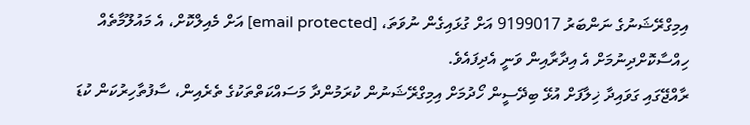އިމިގްރޭޝަނުގެ ނަންބަރު 9199017 އަށް ގުޅައިގެން ނުވަތަ، [email protected] އަށް މެއިލްކޮށް، އެ މައުލޫމާތެއް ހިއްސާކޮށްދިނުމަށް އެ އިދާރާއިން ވަނީ އެދިފައެވެ.
ރާއްޖޭގައި ގަވައިދާ ޚިލާފަށް އުޅޭ ބިދޭސީން ހޯދުމަށް އިމިގްރޭޝަނުން ކުރަމުންދާ މަސައްކަތްތަކުގެ ތެރެއިން، ސާފުތާހިރުކަން ކުޑަ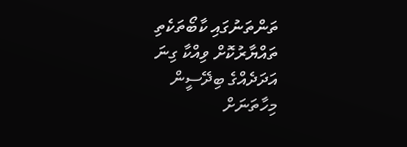ތަންތަނުގައި ކާބޯތަކެތި ތައްޔާރުކޮށް ވިއްކާ ގިނަ އަދަދެއްގެ ބިދޭސީން މިހާތަނަށް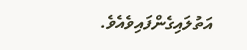އަތުލައިގެންފައިވެއެވެ.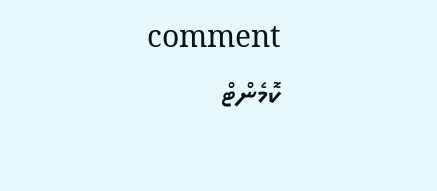comment ކޮމެންޓް